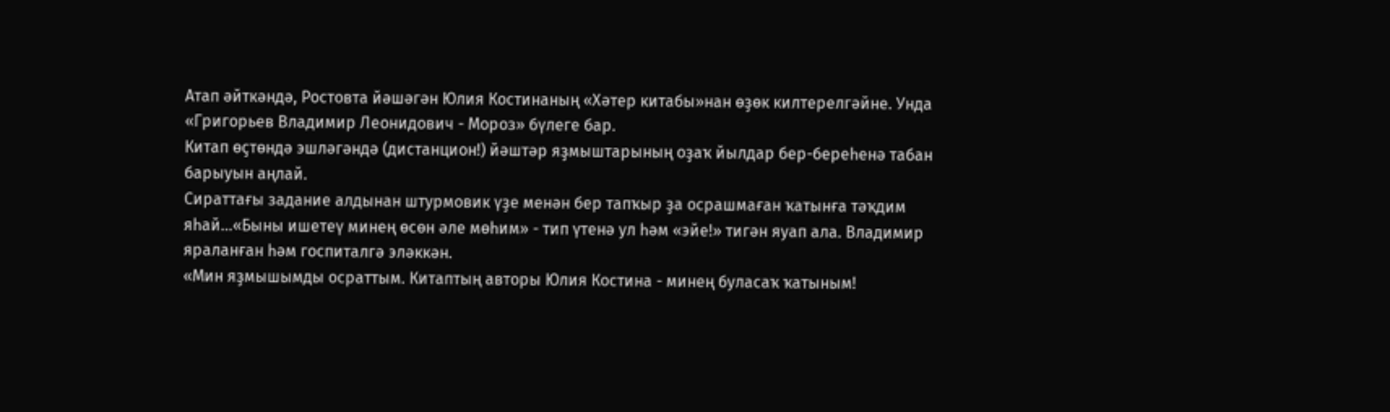Атап әйткәндә, Ростовта йәшәгән Юлия Костинаның «Хәтер китабы»нан өҙөк килтерелгәйне. Унда «Григорьев Владимир Леонидович - Мороз» бүлеге бар.
Китап өҫтөндә эшләгәндә (дистанцион!) йәштәр яҙмыштарының оҙаҡ йылдар бер-береһенә табан барыуын аңлай.
Сираттағы задание алдынан штурмовик үҙе менән бер тапҡыр ҙа осрашмаған ҡатынға тәҡдим яһай...«Быны ишетеү минең өсөн әле мөһим» - тип үтенә ул һәм «эйе!» тигән яуап ала. Владимир яраланған һәм госпиталгә эләккән.
«Мин яҙмышымды осраттым. Китаптың авторы Юлия Костина - минең буласаҡ ҡатыным!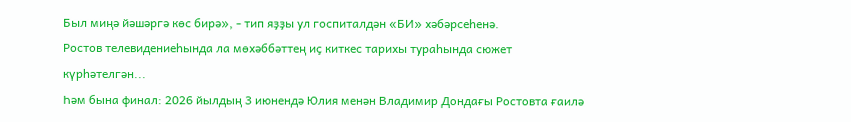Был миңә йәшәргә көс бирә», - тип яҙҙы ул госпиталдән «БИ» хәбәрсеһенә.
Ростов телевидениеһында ла мөхәббәттең иҫ киткес тарихы тураһында сюжет күрһәтелгән...
Һәм бына финал: 2026 йылдың 3 июнендә Юлия менән Владимир Дондағы Ростовта ғаилә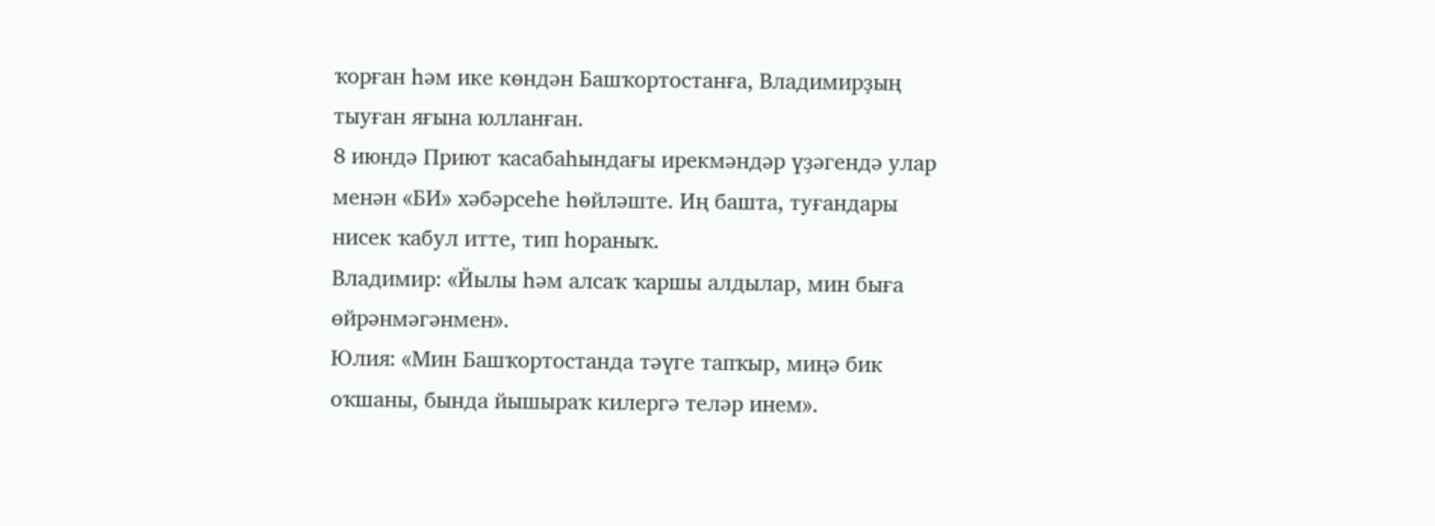ҡорған һәм ике көндән Башҡортостанға, Владимирҙың тыуған яғына юлланған.
8 июндә Приют ҡасабаһындағы ирекмәндәр үҙәгендә улар менән «БИ» хәбәрсеһе һөйләште. Иң башта, туғандары нисек ҡабул итте, тип һораныҡ.
Владимир: «Йылы һәм алсаҡ ҡаршы алдылар, мин быға өйрәнмәгәнмен».
Юлия: «Мин Башҡортостанда тәүге тапҡыр, миңә бик оҡшаны, бында йышыраҡ килергә теләр инем».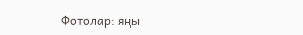Фотолар: яңы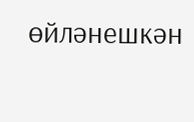өйләнешкән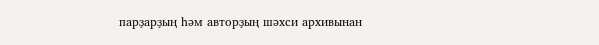парҙарҙың һәм авторҙың шәхси архивынан